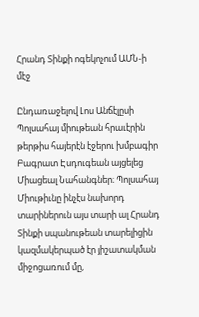Հրանդ Տինքի ոգեկոչում ԱՄՆ-ի մէջ

Ընդառաջելով Լոս Անճէլըսի Պոլսահայ միութեան հրաւէրին թերթիս հայերէն էջերու խմբագիր Բագրատ Էսդուգեան այցելեց Միացեալ Նահանգներ։ Պոլսահայ Միութիւնը ինչէս նախորդ տարիներուն այս տարի ալ Հրանդ Տինքի սպանութեան տարելիցին կազմակերպած էր յիշատակման միջոցառում մը,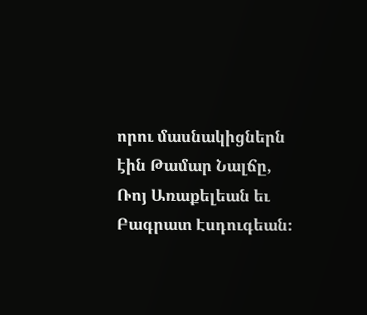որու մասնակիցներն էին Թամար Նալճը, Ռոյ Առաքելեան եւ Բագրատ Էսդուգեան։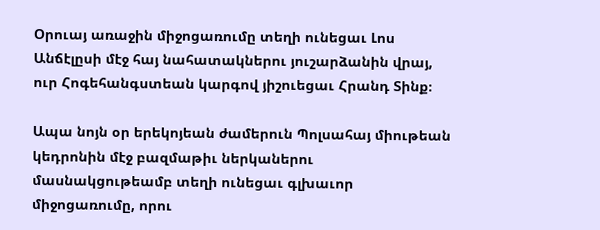Օրուայ առաջին միջոցառումը տեղի ունեցաւ Լոս Անճէլըսի մէջ հայ նահատակներու յուշարձանին վրայ, ուր Հոգեհանգստեան կարգով յիշուեցաւ Հրանդ Տինք։

Ապա նոյն օր երեկոյեան ժամերուն Պոլսահայ միութեան կեդրոնին մէջ բազմաթիւ ներկաներու մասնակցութեամբ տեղի ունեցաւ գլխաւոր միջոցառումը, որու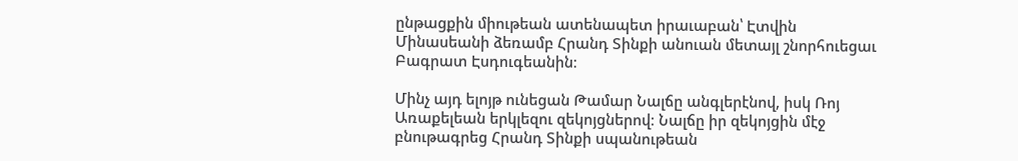ընթացքին միութեան ատենապետ իրաւաբան՝ Էտվին Մինասեանի ձեռամբ Հրանդ Տինքի անուան մետայլ շնորհուեցաւ Բագրատ Էսդուգեանին։

Մինչ այդ ելոյթ ունեցան Թամար Նալճը անգլերէնով, իսկ Ռոյ Առաքելեան երկլեզու զեկոյցներով։ Նալճը իր զեկոյցին մէջ բնութագրեց Հրանդ Տինքի սպանութեան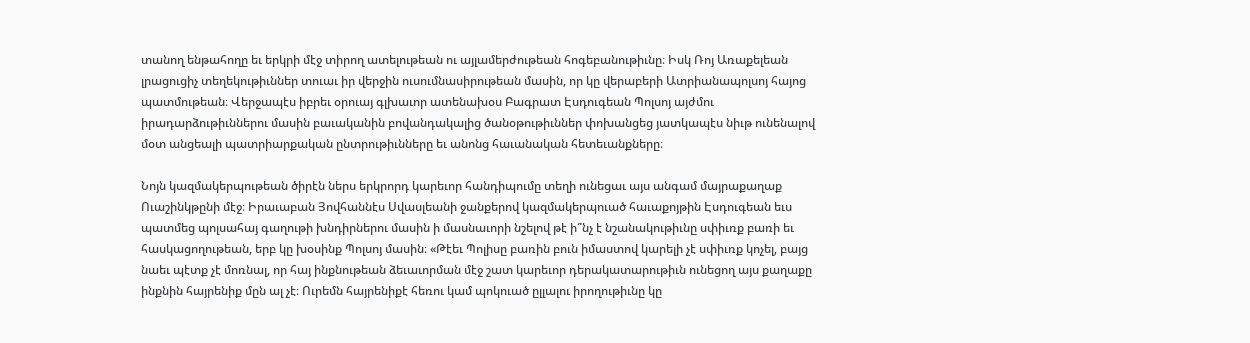տանող ենթահողը եւ երկրի մէջ տիրող ատելութեան ու այլամերժութեան հոգեբանութիւնը։ Իսկ Ռոյ Առաքելեան լրացուցիչ տեղեկութիւններ տուաւ իր վերջին ուսումնասիրութեան մասին, որ կը վերաբերի Ատրիանապոլսոյ հայոց պատմութեան։ Վերջապէս իբրեւ օրուայ գլխաւոր ատենախօս Բագրատ Էսդուգեան Պոլսոյ այժմու իրադարձութիւններու մասին բաւականին բովանդակալից ծանօթութիւններ փոխանցեց յատկապէս նիւթ ունենալով մօտ անցեալի պատրիարքական ընտրութիւնները եւ անոնց հաւանական հետեւանքները։

Նոյն կազմակերպութեան ծիրէն ներս երկրորդ կարեւոր հանդիպումը տեղի ունեցաւ այս անգամ մայրաքաղաք Ուաշինկթընի մէջ։ Իրաւաբան Յովհաննէս Սվասլեանի ջանքերով կազմակերպուած հաւաքոյթին Էսդուգեան եւս պատմեց պոլսահայ գաղութի խնդիրներու մասին ի մասնաւորի նշելով թէ ի՞նչ է նշանակութիւնը սփիւռք բառի եւ հասկացողութեան, երբ կը խօսինք Պոլսոյ մասին։ «Թէեւ Պոլիսը բառին բուն իմաստով կարելի չէ սփիւռք կոչել, բայց նաեւ պէտք չէ մոռնալ, որ հայ ինքնութեան ձեւաւորման մէջ շատ կարեւոր դերակատարութիւն ունեցող այս քաղաքը ինքնին հայրենիք մըն ալ չէ։ Ուրեմն հայրենիքէ հեռու կամ պոկուած ըլլալու իրողութիւնը կը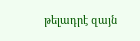թելադրէ զայն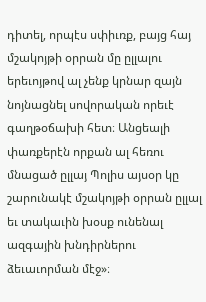դիտել, որպէս սփիւռք, բայց հայ մշակոյթի օրրան մը ըլլալու երեւոյթով ալ չենք կրնար զայն նոյնացնել սովորական որեւէ գաղթօճախի հետ։ Անցեալի փառքերէն որքան ալ հեռու մնացած ըլլայ Պոլիս այսօր կը շարունակէ մշակոյթի օրրան ըլլալ եւ տակաւին խօսք ունենալ ազգային խնդիրներու ձեւաւորման մէջ»։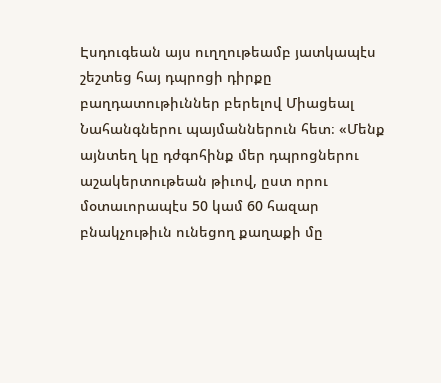Էսդուգեան այս ուղղութեամբ յատկապէս շեշտեց հայ դպրոցի դիրքը բաղդատութիւններ բերելով Միացեալ Նահանգներու պայմաններուն հետ։ «Մենք այնտեղ կը դժգոհինք մեր դպրոցներու աշակերտութեան թիւով, ըստ որու մօտաւորապէս 50 կամ 60 հազար բնակչութիւն ունեցող քաղաքի մը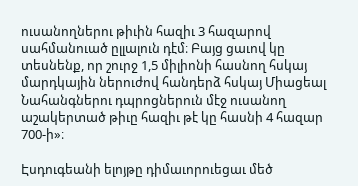ուսանողներու թիւին հազիւ 3 հազարով սահմանուած ըլլալուն դէմ։ Բայց ցաւով կը տեսնենք, որ շուրջ 1,5 միլիոնի հասնող հսկայ մարդկային ներուժով հանդերձ հսկայ Միացեալ Նահանգներու դպրոցներուն մէջ ուսանող աշակերտած թիւը հազիւ թէ կը հասնի 4 հազար 700-ի»։

Էսդուգեանի ելոյթը դիմաւորուեցաւ մեծ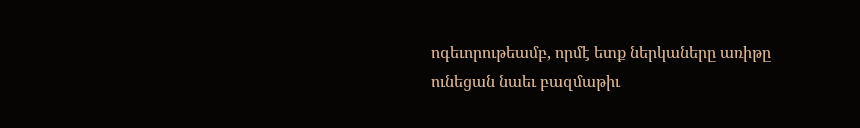ոգեւորութեամբ, որմէ ետք ներկաները առիթը ունեցան նաեւ բազմաթիւ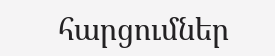հարցումներ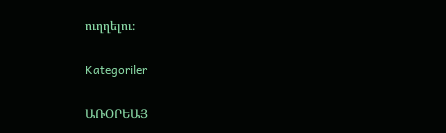ուղղելու։

Kategoriler

ԱՌՕՐԵԱՅ